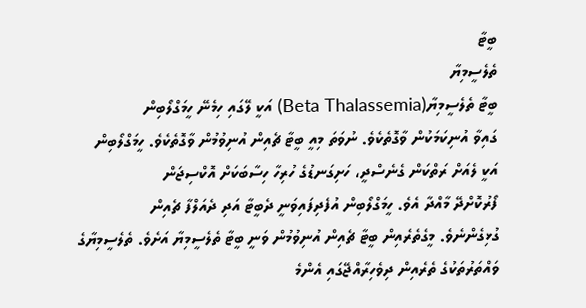ބީޓާ
ތެލެސީމިޔާ
ބީޓާ ތެލެސީމިޔާ(Beta Thalassemia) އަކީ ލޭގައި ހިމެނޭ ހީމަގްލޯބިން
ގައިވާ އުނިކަމަކުން ވާގޮތެކެވެ. ނުވަތަ މިއީ ބީޓާ ޗެއިން އުނިވުމުން ވާގޮތެކެވެ. ހީމަގްލޯބިން
އަކީ ލެއަށް ރަތްކަން ގެނެސްދީ، ހަށިގަނޑުގެ ހުރިހާ ހިސާބަކަށް އޮކްސިޖަން
ފޯރުކޮށްދޭ މާއްދާ އެވެ. ހީމަގްލޯބިން އުފެދިފައިވަނީ ދެބީޓާ އަދި ދެއަލްފާ ޗެއިން
ގުޅިގެންނެވެ. މީގެތެރެއިން ބީޓާ ޗެއިން އުނިވުމުން ވަނީ ބީޓާ ތެލެސީމިޔާ އަށެވެ. ތެލެސީމިޔާގެ
ވައްތަރުތަކުގެ ތެރެއިން ދިވެހިރާއްޖޭގައި އެންމެ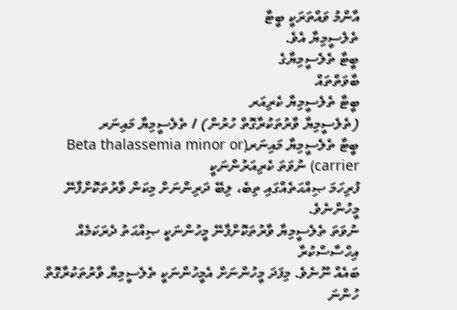އާންމު ވައްތަރަކީ ބީޓާ
ތެލެސީމިޔާ އެވެ.
ބީޓާ ތެލެސީމިޔާގެ
ބާވަތްތައް
ބީޓާ ތެލެސީމިޔާ ކެރިއަރ
(ތެލެސީމިޔާ ވާރުތަކުރާގޮތް ހުރުން) / ތެލެސީމިޔާ މައިނަރ
ބީޓާ ތެލެސީމިޔާ މައިނަރ(Beta thalassemia minor or carrier) ނުވަތަ ކެރިއަރުންނަކީ
ފުރިހަމަ ޞިއްޙަތެއްގައި ތިބެ، ލިބޭ ދަރިންނަށް މިކަން ވާރުތަކޮށްފާނޭ މީހުންނެވެ.
ނުވަތަ ތެލެސީމިޔާ ވާރުތަކޮށްފާނޭ މީހުންނަކީ ޞިއްޙަތު ދެރަކަމެއް އިހްސާސްކުރާ
ބައެއް ނޫނެވެ. މިފަދަ މީހުންނަށް އެމީހުންނަކީ ތެލެސީމިޔާ ވާރުތަކުރާގޮތް ހުންނަ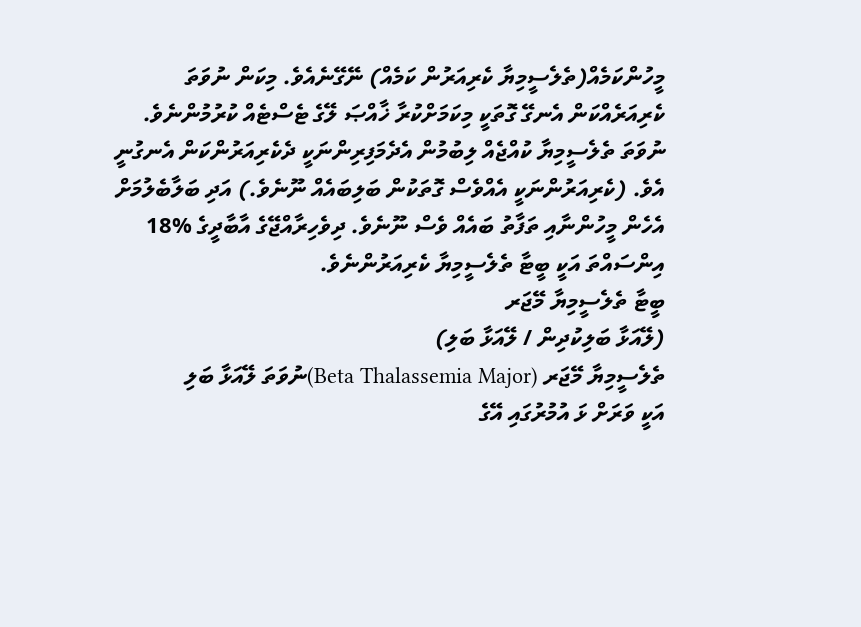މީހުންކަމެއް(ތެލެސީމިޔާ ކެރިއަރުން ކަމެއް) ނޭގޭނެއެވެ. މިކަން ނުވަތަ
ކެރިއަރެއްކަން އެނގޭ ގޮތަކީ މިކަމަށްކުރާ ޚާއްޞަ ލޭގެ ޓެސްޓެއް ކުރުމުންނެވެ.
ނުވަތަ ތެލެސީމިޔާ ކުއްޖެއް ލިބުމުން އެދެމަފިރިންނަކީ ދެކެރިއަރުންކަން އެނގުނީ
އެވެ. (ކެރިއަރުންނަކީ އެއްވެސް ގޮތަކުން ބަލިބައެއް ނޫނެވެ.) އަދި ބަލާބެލުމަށް
އެހެން މީހުންނާއި ތަފާތު ބައެއް ވެސް ނޫނެވެ. ދިވެހިރާއްޖޭގެ އާބާދީގެ %18
އިންސައްތަ އަކީ ބީޓާ ތެލެސީމިޔާ ކެރިއަރުންނެވެ.
ބީޓާ ތެލެސީމިޔާ މޭޖަރ
(ލޭއަޅާ ބަލިކުދިން / ލޭއަޅާ ބަލި)
ތެލެސީމިޔާ މޭޖަރ (Beta Thalassemia Major)ނުވަތަ ލޭއަޅާ ބަލި
އަކީ ވަރަށް ޅަ އުމުރުގައި އޭގެ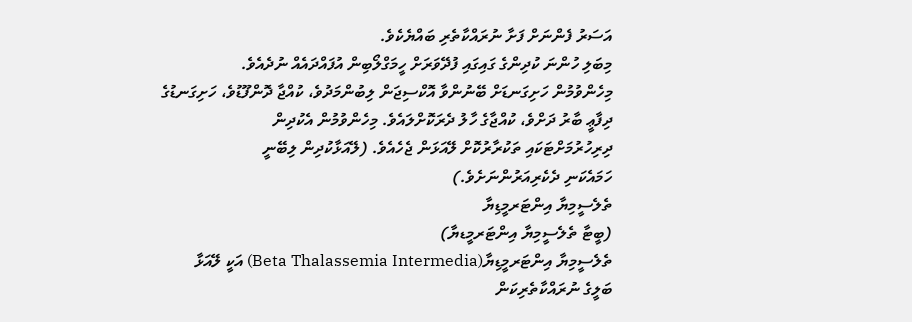އަސަރު ފެންނަށް ފަށާ ނުރައްކާތެރި ބައްޔެކެވެ.
މިބަލި ހުންނަ ކުދިންގެ ގައިގައި ފުދޭވަރަށް ހީމަގްލޯބިން އުފައްދައެއް ނުދެއެވެ.
މިހެންވުމުން ހަށިގަނޑަށް ބޭނުންވާ އޮކްސިޖަން ލިބުންމަދުވެ، ކުއްޖާ ދޮންފޫޑުވެ، ހަށިގަނޑުގެ
ދިފާޢީ ބާރު ދަށްވެ، ކުއްޖާގެ ހާލު ދެރަކޮށްލައެވެ. މިހެންވުމުން އެކުދިން
ދިރިހުރުމަށްޓަކައި ތަކުރާރުކޮށް ލޭއަޅަން ޖެހެއެވެ. (ލޭއަޅާކުދިން ލިބޭނީ
ހަމައެކަނި ދެކެރިއަރުންނަށެވެ.)
ތެލެސީމިޔާ އިންޓަރމީޑިޔާ
(ބީޓާ ތެލެސީމިޔާ އިންޓަރމީޑޔާ)
ތެލެސީމިޔާ އިންޓަރމީޑިޔާ(Beta Thalassemia Intermedia) އަކީ ލޭއަޅާ
ބަލީގެ ނުރައްކާތެރިކަން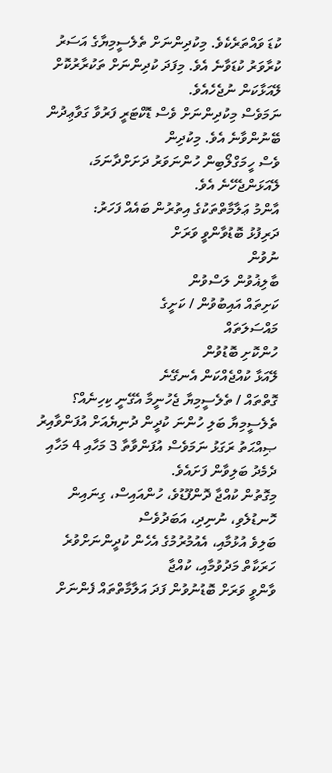ކުޑަ ވައްތަރެކެވެ. މިކުދިންނަށް ތެލެސީމިޔާގެ އަސަރު
ކުރާވަރު ކުޑަވާނެ އެވެ. މިފަދަ ކުދިންނަށް ތަކުރާރުކޮށް ލޭއަޅާކަން ނުޖެހެއެވެ.
ނަމަވެސް މިކުދިންނަށް ވެސް ޑޮކްޓަރީ ފަރުވާ ގަވާޢިދުން ބޭނުންވާނެ އެވެ. މިކުދިން
ވެސް ހީމަގްލޯބިން ހުންނަވަރު ދަށަށްދާނަމަ، ލޭއަޅަންޖެހޭނެ އެވެ.
އާންމު ޢަލާމާތްތަކުގެ އިތުރުން ބައެއް ފަހަރު:
ދަރިފުޅު ބޮޑުވާންވީ ވަރަށް
ނުވުން
ބާލިޣުވުން ލަސްވުން
ކަށިތައް އައިބުވުން / ކަށީގެ
މައްސަލަތައް
ހުންކޮށި ބޮޑުވުން
ލޭއަޅާ ކުއްޖެއްކަން އެނގޭނެ
ގޮތްތައް / ތެލެސީމިޔާ ޖެހުނީމާ އެގޭނީ ކިހިނެއް؟
ތެލެސީމިޔާ ބަލި ހުންނަ ކުދީން ދުނިޔެއަށް އުފަންވާއިރު
ޞިއްޙަތު ރަގަޅު ނަމަވެސް އުފަންވާތާ 3 މަހާއި 4 މަހާއި ދެމެދު ބަލިވާން ފަށައެވެ.
މިގޮތުން ކުއްޖާ ދޮންފޫޑުވެ، ހުންއައިސް، ގިނައިން ހޮނޑުލެވި، ނުނިދި، އަބަދުވެސް
ބަލިވެ އުޅުމާއި، އެއުމުރުމުގެ އެހެން ކުދީންނަށްވުރެ ހަރަކާތް މަދުވުމާއި، ކުއްޖާ
ވާންވީ ވަރަށް ބޮޑުނުވުން ފަދަ އަލާމާތްތައް ފެންނަށް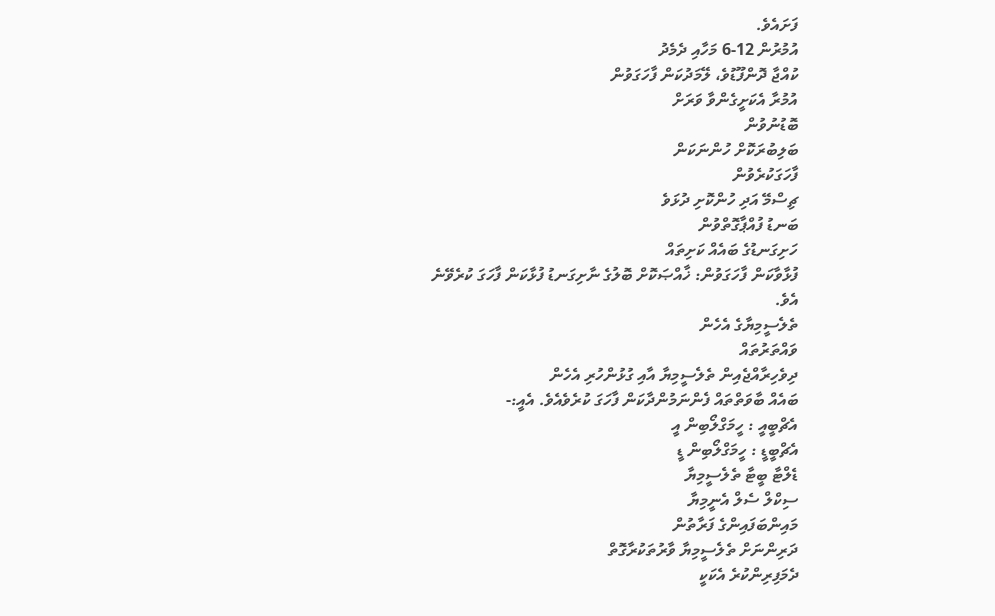ފަށައެވެ.
އުމުރުން 12-6 މަހާއި ދެމެދު
ކުއްޖާ ދޮންފޫޑުވެ، ލޭމަދުކަން ފާހަގަވުން
އުމުރާ އެކަށީގެންވާ ވަރަށް
ބޮޑުނުވުން
ބަލިބުރަކޮށް ހުންނަކަން
ފާހަގަކުރެވުން
ޗިސްމޭ އަދި ހުންކޮށި ދުޅަވެ
ބަނޑު ފުއްޕާގޮތްވުން
ހަށިގަނޑުގެ ބައެއް ކަށިތައް
ފުޅާވާކަން ފާހަގަވުން: ޚާއްޞަކޮށް ބޮލުގެ ނާށިގަނޑު ފުޅާކަން ފާހަގަ ކުރެވޭނެ
އެވެ.
ތެލެސީމިޔާގެ އެހެން
ވައްތަރުތައް
ދިވެހިރާއްޖެއިން ތެލެސީމިޔާ އާއި ގުޅުންހުރި އެހެން
ބައެއް ބާވަތްތައް ފެންނަމުންދާކަން ފާހަގަ ކުރެވެއެވެ. އެއީ:-
އެޗްބީއީ : ހީމަގްލޯބިން އީ
އެޗްބީޑީ : ހީމަގްލޯބިން ޑީ
ޑެލްޓާ ބީޓާ ތެލެސީމިޔާ
ސިކްލް ސެލް އެނީމިޔާ
މައިންބަފައިންގެ ފަރާތުން
ދަރިންނަށް ތެލެސީމިޔާ ވާރުތަކުރާގޮތް
ދެމަފިރިންކުރެ އެކަކީ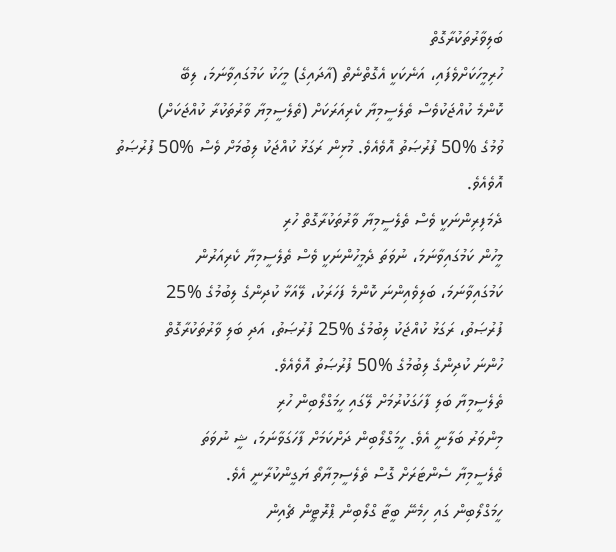ބަލިވާރުތަކުރާގޮތް
ހުރިމީހަކަށްވެފައި، އަނެކަކީ އެގޮތްނެތް (އާދައިގެ) މީހަކު ކަމުގައިވާނަމަ، ލިބޭ
ކޮންމެ ކުއްޖަކުވެސް ތެލެސީމިޔާ ކެރިއަރަކަށް (ތެލެސީމިޔާ ވާރުތަކުރާ ކުއްޖަކަށް)
ވުމުގެ %50 ފުރުޞަތު އޮވެއެވެ. މުޅިން ރަގަޅު ކުއްޖަކު ލިބުމަށް ވެސް %50 ފުރުޞަތު
އޮވެއެވެ.
ދެމަފިރިންނަކީ ވެސް ތެލެސީމިޔާ ވާރުތަކުރާގޮތް ހުރި
މީހުން ކަމުގައިވާނަމަ، ނުވަތަ ދެމީހުންނަކީ ވެސް ތެލެސީމިޔާ ކެރިއަރުން
ކަމުގައިވާނަމަ، ބަލިވެއިންނަ ކޮންމެ ފަހަރަކު، ލޭއަޅާ ކުދިންގެ ލިބުމުގެ %25
ފުރުޞަތު، ރަގަޅު ކުއްޖަކު ލިބުމުގެ %25 ފުރުޞަތު، އަދި ބަލި ވާރުތަކުރާގޮތް
ހުންނަ ކުދިންގެ ލިބުމުގެ %50 ފުރުޞަތު އޮވެއެވެ.
ތެލެސީމިޔާ ބަލި ފާހަގަކުރުމަށް ލޭގައި ހީމަގްލޯބިން ހުރި
މިންވަރު ބަލާނީ އެވެ. ހީމަގްލޯބިން ދަށްކަމަށް ފާހަގަވާނަމަ، ޝީ ނުވަތަ
ތެލެސީމިޔާ ސެންޓަރަށް ގޮސް ތެލެސީމިޔާތޯ ޔަގީންކުރާނީ އެވެ.
ހީމަގްލޯބިން ގައި ހިމެނޭ ބީޓާ ގްލޯބިން ޕްރޮޓީން ޗެއިން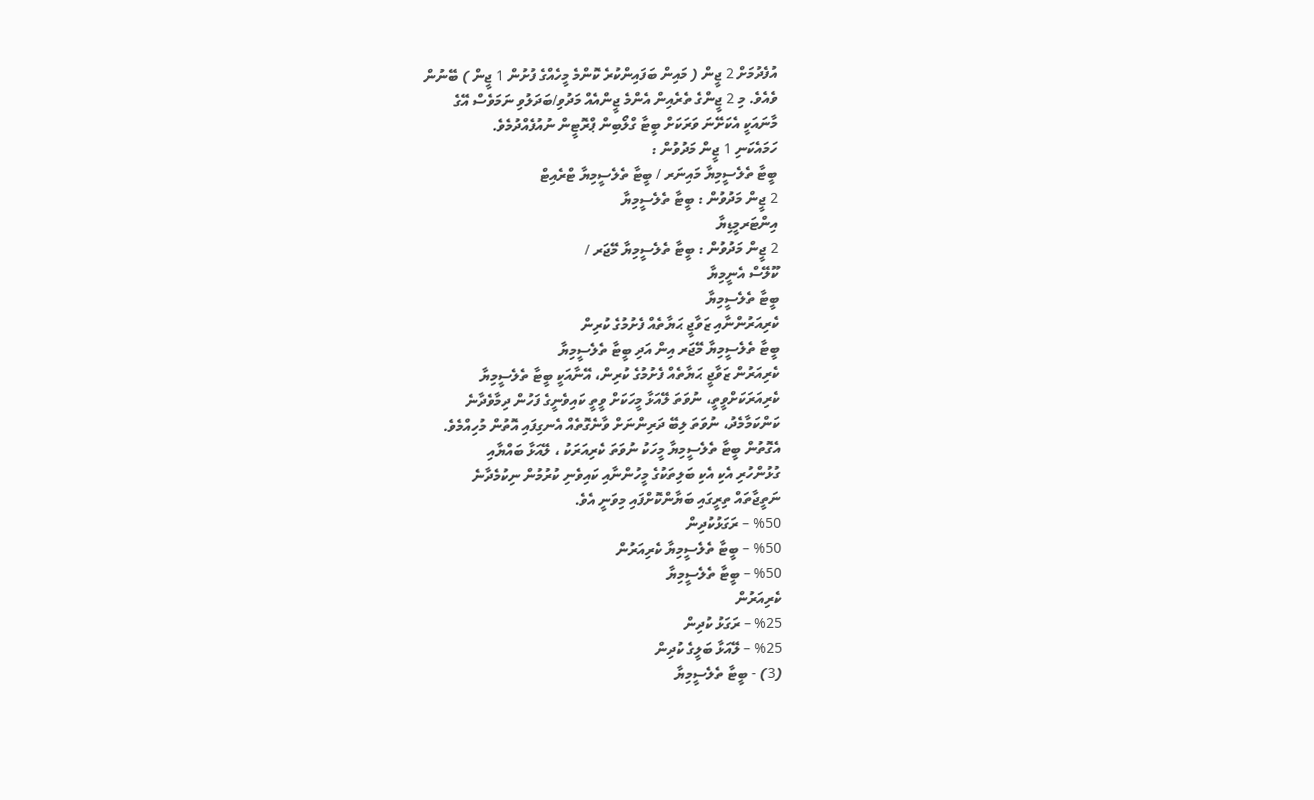އުފެދުމަށް 2 ޖީން ( މައިން ބަފައިންކުރެ ކޮންމެ މީހެއްގެ ފުށުން 1 ޖީން ) ބޭނުން
ވެއެވެ. މި 2 ޖީންގެ ތެރެއިން އެންމެ ޖީންއެއް މަދުވި/ބަދަލުވި ނަމަވެސް އޭގެ
މާނައަކީ އެކަށޭނަ ވަރަކަށް ބީޓާ ގްލޯބިން ޕްރޮޓީން ނުއުފެއްދުމެވެ.
ހަމައެކަނި 1 ޖީން މަދުވުން :
ބީޓާ ތެލެސީމިޔާ މައިނަރ / ބީޓާ ތެލެސީމިޔާ ޓްރެއިޓް
2 ޖީން މަދުވުން : ބީޓާ ތެލެސީމިޔާ
އިންޓަރމީޑިޔާ
2 ޖީން މަދުވުން : ބީޓާ ތެލެސީމިޔާ މޭޖަރ /
ކޫލޭސް އެނީމިޔާ
ބީޓާ ތެލެސީމިޔާ
ކެރިއަރުންނާއި ޒަވާޖީ ޙަޔާތެއް ފެށުމުގެ ކުރިން
ބީޓާ ތެލެސީމިޔާ މޭޖަރ އިން އަދި ބީޓާ ތެލެސީމިޔާ
ކެރިއަރުން ޒަވާޖީ ޙަޔާތެއް ފެށުމުގެ ކުރިން، އޭނާއަކީ ބީޓާ ތެލެސީމިޔާ
ކެރިއަރަކަށްވީތީ، ނުވަތަ ލޭއަޅާ މީހަކަށް ވީތީ ކައިވެނީގެ ފަހުން ދިމާވެދާނެ
ކަންކަމާމެދު، ނުވަތަ ލިބޭ ދަރިންނަށް ވާނެގޮތެއް އެނގިފައި އޮތުން މުހިއްމެވެ.
އެގޮތުން ބީޓާ ތެލެސީމިޔާ މީހަކު ނުވަތަ ކެރިއަރަކު ، ލޭއަޅާ ބައްޔާއި
ގުޅުންހުރި އެކި އެކި ބަލިތަކުގެ މީހުންނާއި ކައިވެނި ކުރުމުން ނިކުމެދާނެ
ނަތީޖާތައް ތިރީގައި ބަޔާންކޮށްފައި މިވަނީ އެވެ.
%50 – ރަގަޅުކުދިން
%50 – ބީޓާ ތެލެސީމިޔާ ކެރިއަރުން
%50 – ބީޓާ ތެލެސީމިޔާ
ކެރިއަރުން
%25 – ރަގަޅު ކުދިން
%25 – ލޭއަޅާ ބަލީގެ ކުދިން
(3) - ބީޓާ ތެލެސީމިޔާ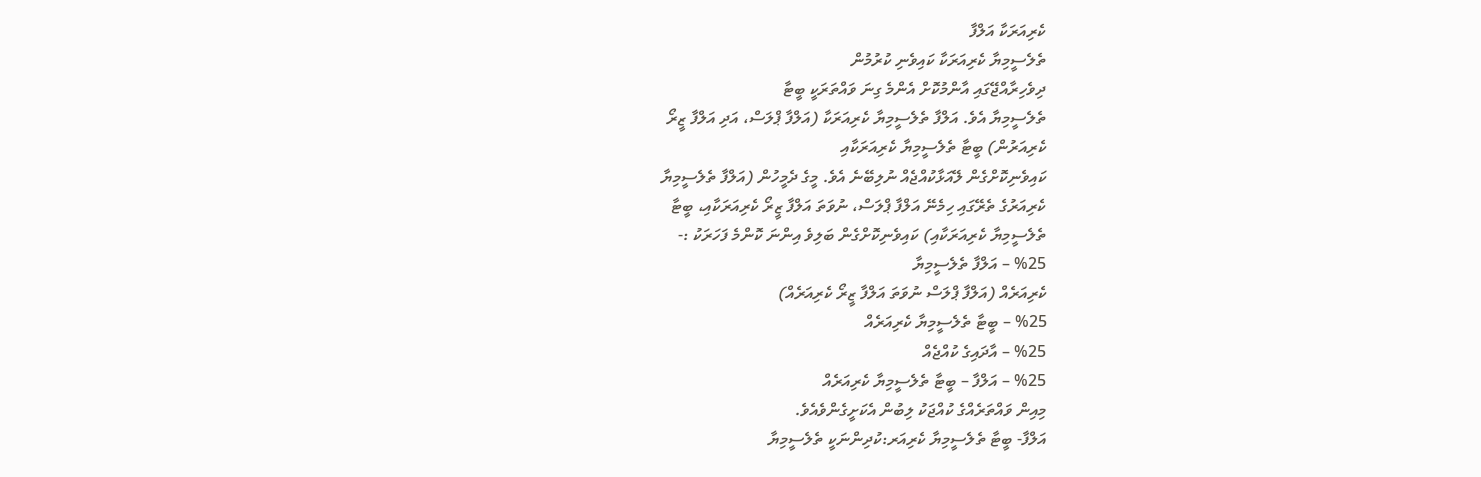ކެރިއަރަކާ އަލްފާ
ތެލެސީމިޔާ ކެރިއަރަކާ ކައިވެނި ކުރުމުން
ދިވެހިރާއްޖޭގައި އާންމުކޮށް އެންމެ ގިނަ ވައްތަރަކީ ބީޓާ
ތެލެސީމިޔާ އެވެ. އަލްފާ ތެލެސީމިޔާ ކެރިއަރަކާ (އަލްފާ ޕްލަސް، އަދި އަލްފާ ޒީރޯ
ކެރިއަރުން) ބީޓާ ތެލެސީމިޔާ ކެރިއަރަކާއި
ކައިވެނިކޮށްގެން ލޭއަޅާކުއްޖެއް ނުލިބޭނެ އެވެ. މީގެ ދެމީހުން (އަލްފާ ތެލެސީމިޔާ
ކެރިއަރުގެ ތެރޭގައި ހިމެނޭ އަލްފާ ޕްލަސް، ނުވަތަ އަލްފާ ޒީރޯ ކެރިއަރަކާއި، ބީޓާ
ތެލެސީމިޔާ ކެރިއަރަކާއި) ކައިވެނިކޮށްގެން ބަލިވެ އިންނަ ކޮންމެ ފަހަރަކު :-
%25 – އަލްފާ ތެލެސީމިޔާ
ކެރިއަރެއް (އަލްފާ ޕްލަސް ނުވަތަ އަލްފާ ޒީރޯ ކެރިއަރެއް)
%25 – ބީޓާ ތެލެސީމިޔާ ކެރިއަރެއް
%25 – އާދައިގެ ކުއްޖެއް
%25 – އަލްފާ – ބީޓާ ތެލެސީމިޔާ ކެރިއަރެއް
މިއިން ވައްތަރެއްގެ ކުއްޖަކު ލިބުން އެކަށީގެންވެއެވެ.
އަލްފާ- ބީޓާ ތެލެސީމިޔާ ކެރިއަރ:ކުދިންނަކީ ތެލެސީމިޔާ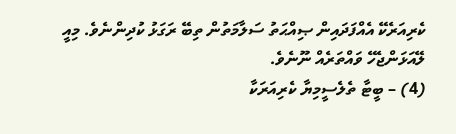ކެރިއަރެކޭ އެއްފަދައިން ޞިއްޙަތު ސަލާމަތުން ތިބޭ ރަގަޅު ކުދިންނެވެ. މިއީ
ލޭއަޅަންޖެހޭ ވައްތަރެއް ނޫނެވެ.
(4) – ބީޓާ ތެލެސީމިޔާ ކެރިއަރަކާ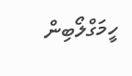ހީމަގްލޯބިން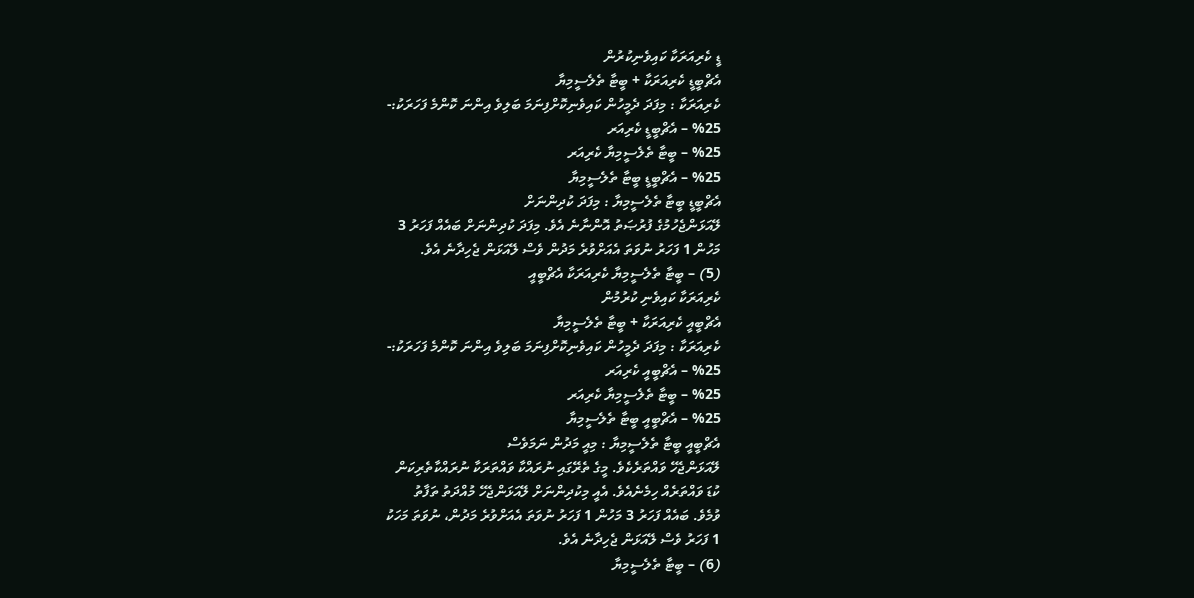ޑީ ކެރިއަރަކާ ކައިވެނިކުރުން
އެޗްބީޑީ ކެރިއަރަކާ + ބީޓާ ތެލެސީމިޔާ
ކެރިއަރަކާ : މިފަދަ ދެމީހުން ކައިވެނިކޮށްފިނަމަ ބަލިވެ އިންނަ ކޮންމެ ފަހަރަކު:-
%25 – އެޗްބީޑީ ކެރިއަރ
%25 – ބީޓާ ތެލެސީމިޔާ ކެރިއަރ
%25 – އެޗްބީޑީ ބީޓާ ތެލެސީމިޔާ
އެޗްބީޑީ ބީޓާ ތެލެސީމިޔާ : މިފަދަ ކުދިންނަށް
ލޭއަޅަންޖެހުމުގެ ފުރުޞަތު އޮންނާނެ އެވެ. މިފަދަ ކުދިންނަށް ބައެއް ފަހަރު 3
މަހުން 1 ފަހަރު ނުވަތަ އެއަށްވުރެ މަދުން ވެސް ލޭއަޅަން ޖެހިދާނެ އެވެ.
(5) – ބީޓާ ތެލެސީމިޔާ ކެރިއަރަކާ އެޗްބީއީ
ކެރިއަރަކާ ކައިވެނި ކުރުމުން
އެޗްބީއީ ކެރިއަރަކާ + ބީޓާ ތެލެސީމިޔާ
ކެރިއަރަކާ : މިފަދަ ދެމީހުން ކައިވެނިކޮށްފިނަމަ ބަލިވެ އިންނަ ކޮންމެ ފަހަރަކު:-
%25 – އެޗްބީއީ ކެރިއަރ
%25 – ބީޓާ ތެލެސީމިޔާ ކެރިއަރ
%25 – އެޗްބީއީ ބީޓާ ތެލެސީމިޔާ
އެޗްބީއީ ބީޓާ ތެލެސީމިޔާ : މިއީ މަދުން ނަމަވެސް
ލޭއަޅަންޖެހޭ ވައްތަރެކެވެ. މީގެ ތެރޭގައި ނުރައްކާ ވައްތަރަކާ ނުރައްކާތެރިކަން
ކުޑަ ވައްތަރެއް ހިމެނެއެވެ. އެއީ މިކުދިންނަށް ލޭއަޅަންޖެހޭ މުއްދަތު ތަފާތު
ވުމެވެ. ބައެއް ފަހަރު 3 މަހުން 1 ފަހަރު ނުވަތަ އެއަށްވުރެ މަދުން، ނުވަތަ މަހަކު
1 ފަހަރު ވެސް ލޭއަޅަން ޖެހިދާނެ އެވެ.
(6) – ބީޓާ ތެލެސީމިޔާ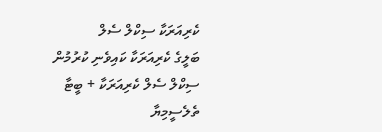ކެރިއަރަކާ ސިކްލް ސެލް
ބަލީގެ ކެރިއަރަކާ ކައިވެނި ކުރުމުން
ސިކްލް ސެލް ކެރިއަރަކާ + ބީޓާ ތެލެސީމިޔާ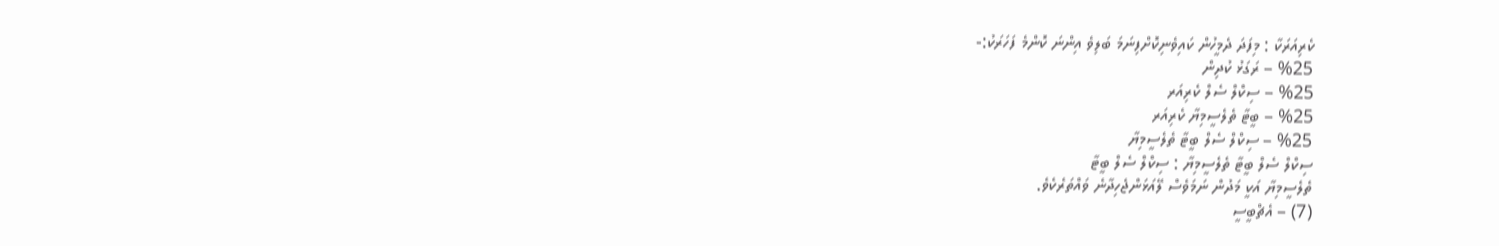ކެރިއަރަކާ : މިފަދަ ދެމީހުން ކައިވެނިކޮށްފިނަމަ ބަލިވެ އިންނަ ކޮންމެ ފަހަރަކު:-
%25 – ރަގަޅު ކުދިން
%25 – ސިކްލް ސެލް ކެރިއަރ
%25 – ބީޓާ ތެލެސީމިޔާ ކެރިއަރ
%25 – ސިކްލް ސެލް ބީޓާ ތެލެސީމިޔާ
ސިކްލް ސެލް ބީޓާ ތެލެސީމިޔާ : ސިކްލް ސެލް ބީޓާ
ތެލެސީމިޔާ އަކީ މަދުން ނަމަވެސް ލޭއަޅަންޖެހިދާނެ ވައްތަރެކެވެ.
(7) – އެޗްބީސީ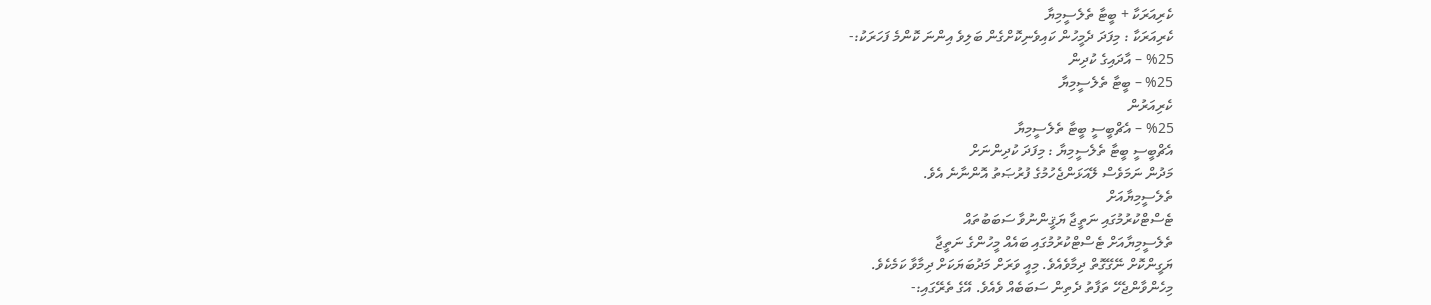ކެރިއަރަކާ + ބީޓާ ތެލެސީމިޔާ
ކެރިއަރަކާ : މިފަދަ ދެމީހުން ކައިވެނިކޮށްގެން ބަލިވެ އިންނަ ކޮންމެ ފަހަރަކު:-
%25 – އާދައިގެ ކުދިން
%25 – ބީޓާ ތެލެސީމިޔާ
ކެރިއަރުން
%25 – އެޗްބީސީ ބީޓާ ތެލެސީމިޔާ
އެޗްބީސީ ބީޓާ ތެލެސީމިޔާ : މިފަދަ ކުދިންނަށް
މަދުން ނަމަވެސް ލޭއަޅަންޖެހުމުގެ ފުރުޞަތު އޮންނާނެ އެވެ.
ތެލެސީމިޔާއަށް
ޓެސްޓްކުރުމުގައި ނަތީޖާ ޔަޤީންނުވާ ސަބަބުތައް
ތެލެސީމިޔާއަށް ޓެސްޓްކުރުމުގައި ބައެއް މީހުންގެ ނަތީޖާ
ޔަގީންކޮށް ނޭގޭގޮތް ދިމާވެއެވެ. މިއީ ވަރަށް މަދުބަޔަކަށް ދިމާވާ ކަމެކެވެ.
މިހެންވާންޖެހޭ ތަފާތު ދެތިން ސަބަބެއް ވެއެވެ. އޭގެ ތެރޭގައި:-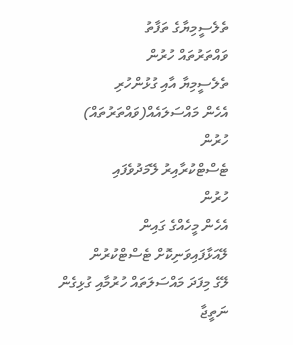ތެލެސީމިޔާގެ ތަފާތު
ވައްތަރުތައް ހުރުން
ތެލެސީމިޔާ އާއި ގުޅުންހުރި
އެހެން މައްސަލައެއް(ވައްތަރުތައް) ހުރުން
ޓެސްޓްކުރާއިރު ލޭމަދުވެފައި
ހުރުން
އެހެން މީހެއްގެ ގައިން
ލޭއަޅާފައިވަނިކޮށް ޓެސްޓްކުރުން
ލޭގެ މިފަދަ މައްސަލަތައް ހުރުމާއި ގުޅިގެން ނަތީޖާ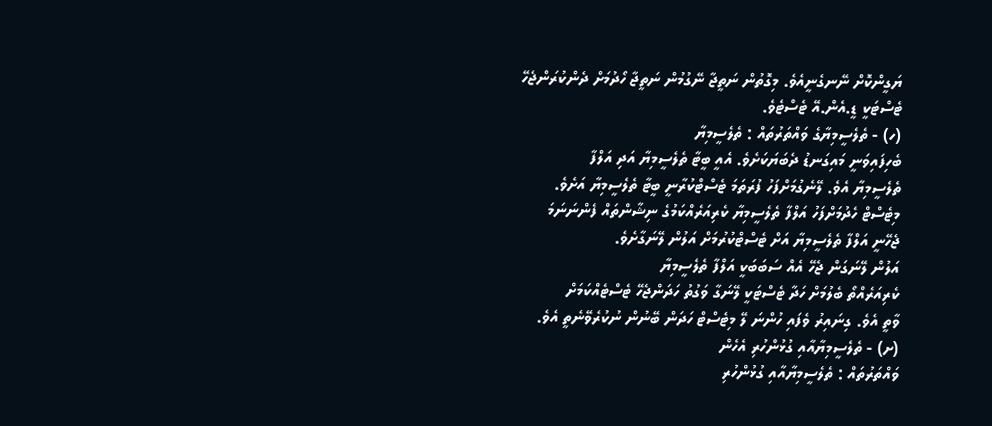ޔަގީންކޮށް ނޭނގެނީއެވެ. މިގޮތުން ނަތީޖާ ނޭގުމުން ނަތީޖާ ހޯދުމަށް ދެންކުރަންޖެހޭ
ޓެސްޓަކީ ޑީ.އެން.އޭ ޓެސްޓެވެ.
(ހ) - ތެލެސީމިޔާގެ ވައްތަރުތައް : ތެލެސީމިޔާ
ބެހިފައިވަނީ މައިގަނޑު ދެބަޔަކަށެވެ. އެއީ ބީޓާ ތެލެސީމިޔާ އަދި އަލްފާ
ތެލެސީމިޔާ އެވެ. ލޭނެގުމަށްފަހު ފުރަތަމަ ޓެސްޓްކުރާނީ ބީޓާ ތެލެސީމިޔާ އަށެވެ.
މިޓެސްޓް ހެދުމަށްފަހު އަލްފާ ތެލެސީމިޔާ ކެރިއަރެއްކަމުގެ ނިޝާންތައް ފެންނަނަމަ
ޖެހޭނީ އަލްފާ ތެލެސީމިޔާ އަށް ޓެސްޓްކުރުމަށް އަލުން ލޭނަގާށެވެ.
އަލުން ލޭނަގަން ޖެހޭ އެއް ސަބަބަކީ އަލްފާ ތެލެސީމިޔާ
ކެރިއަރެއްތޯ ބެލުމަށް ހަދާ ޓެސްޓަކީ ލޭނަގާ ވަގުތު ހަދަންޖެހޭ ޓެސްޓެއްކަމަށް
ވާތީ އެވެ. ގިނައިރު ވެފައި ހުންނަ ލޭ މިޓެސްޓް ހަދަން ބޭނުން ނުކުރެވޭނެތީ އެވެ.
(ށ) - ތެލެސީމިޔާއާއި ގުޅުންހުރި އެހެން
ވައްތަރުތައް : ތެލެސީމިޔާއާއި ގުޅުންހުރި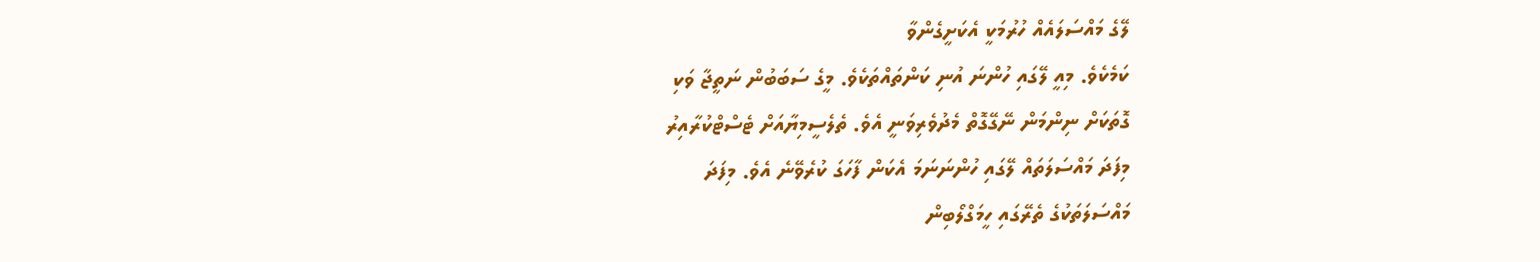ލޭގެ މައްސަލައެއް ހުރުމަކީ އެކަށީގެންވާ
ކަމެކެވެ. މިއީ ލޭގައި ހުންނަ އުނި ކަންތައްތަކެވެ. މީގެ ސަބަބުން ނަތީޖާ ވަކި
ގޮތަކަށް ނިންމަން ނޭގޭގޮތް މެދުވެރިވަނީ އެވެ. ތެލެސީމިޔާއަށް ޓެސްޓްކުރާއިރު
މިފަދަ މައްސަލަތައް ލޭގައި ހުންނަނަމަ އެކަން ފާހަގަ ކުރެވޭނެ އެވެ. މިފަދަ
މައްސަލަތަކުގެ ތެރޭގައި ހީމަގްލޯބިން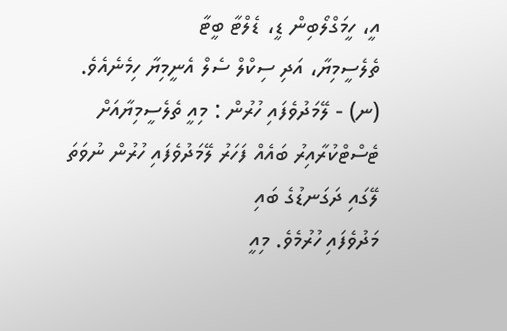އީ، ހީމަގްލޯބިން ޑީ، ޑެލްޓާ ބީޓާ
ތެލެސީމިޔާ، އަދި ސިކްލް ސެލް އެނީމިޔާ ހިމެނެއެވެ.
(ނ) - ލޭމަދުވެފައި ހުރުން : މިއީ ތެލެސީމިޔާއަށް
ޓެސްޓްކުރާއިރު ބައެއް ފަހަރު ލޭމަދުވެފައި ހުރުން ނުވަތަ ލޭގައި ދަގަނޑުގެ ބައި
މަދުވެފައި ހުރުމެވެ. މިއީ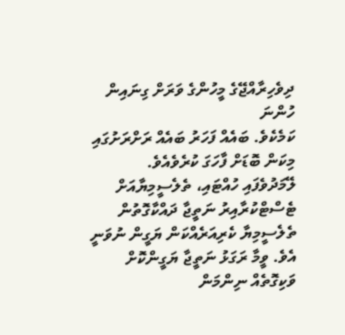ދިވެހިރާއްޖޭގެ މީހުންގެ ވަރަށް ގިނައިން ހުންނަ
ކަމެކެވެ. ބައެއް ފަހަރު ބައެއް ރަށްރަށުގައި މިކަން ބޮޑަށް ފާހަގަ ކުރެވެއެވެ.
ލޭމަދުވެފައި ހުއްޓައި، ތެލެސީމިޔާއަށް ޓެސްޓްކުރާއިރު ނަތީޖާ ދައްކާގޮތުން
ތެލެސީމިޔާ ކެރިއަރެއްކަން ޔަގީން ނުވަނީ އެވެ. ވީމާ ރަގަޅު ނަތީޖާ ޔަގީންކޮށް
ވަކިގޮތެއް ނިންމަން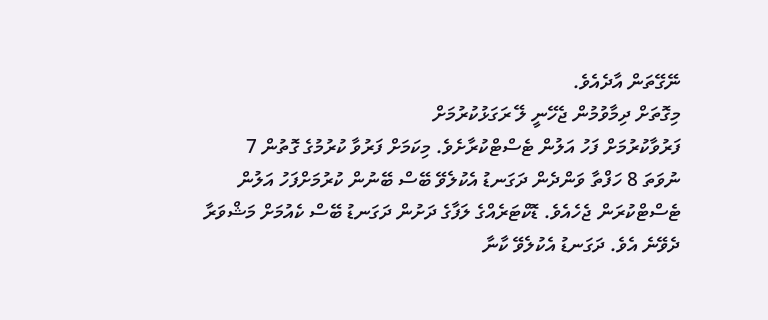ނޭގޭތަން އާދެއެވެ.
މިގޮތަށް ދިމާވުމުން ޖެހޭނީ ލޭ ރަގަޅުކުރުމަށް
ފަރުވާކުރުމަށް ފަހު އަލުން ޓެސްޓްކުރާށެވެ. މިކަމަށް ފަރުވާ ކުރުމުގެ ގޮތުން 7
ނުވަތަ 8 ހަފްތާ ވަންދެން ދަގަނޑު އެކުލެވޭ ބޭސް ބޭނުން ކުރުމަށްފަހު އަލުން
ޓެސްޓްކުރަން ޖެހެއެވެ. ޑޮކްޓަރެއްގެ ލަފާގެ ދަށުން ދަގަނޑު ބޭސް ކެއުމަށް މަޝްވަރާ
ދެވޭނެ އެވެ. ދަގަނޑު އެކުލެވޭ ކާނާ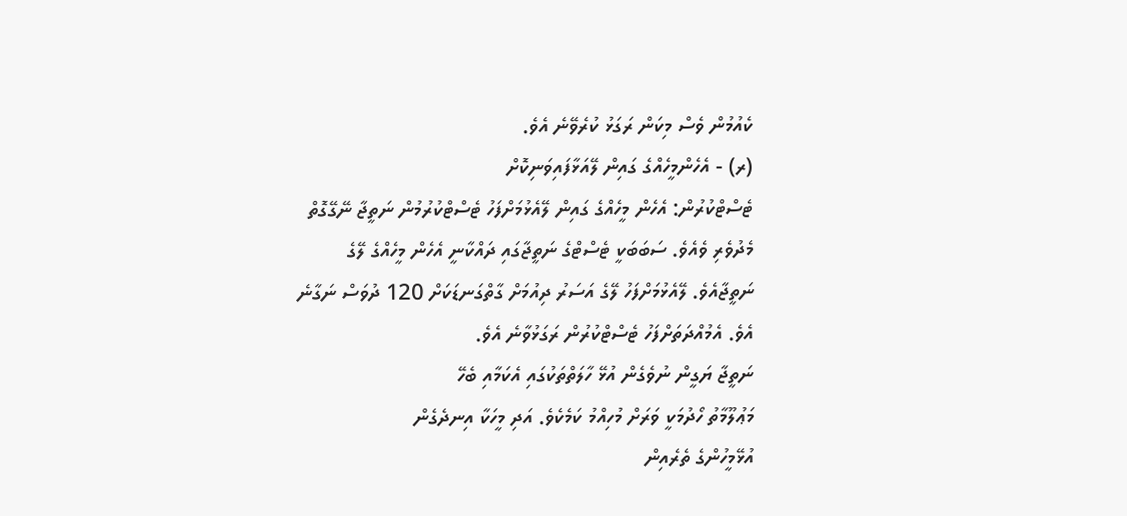ކެއުމުން ވެސް މިކަން ރަގަޅު ކުރެވޭނެ އެވެ.
(ރ) - އެހެންމީހެއްގެ ގައިން ލޭއަޅާފައިވަނިކޮށް
ޓެސްޓްކުރުން: އެހެން މީހެއްގެ ގައިން ލޭއެޅުމަށްފަހު ޓެސްޓްކުރުމުން ނަތީޖާ ނޭގޭގޮތް
މެދުވެރި ވެއެވެ. ސަބަބަކީ ޓެސްޓްގެ ނަތީޖާގައި ދައްކާނީ އެހެން މީހެއްގެ ލޭގެ
ނަތީޖާއެވެ. ލޭއެޅުމަށްފަހު ލޭގެ އަސަރު ދިއުމަށް ގާތްގަނޑަކަށް 120 ދުވަސް ނަގާނެ
އެވެ. އެމުއްދަތަށްފަހު ޓެސްޓްކުރުން ރަގަޅުވާނެ އެވެ.
ނަތީޖާ ޔަގީން ނުވެގެން އުޅޭ ހާލަތްތަކުގައި އެކަމާއި ބެހޭ
މަޢުލޫމާތު ހޯދުމަކީ ވަރަށް މުހިއްމު ކަމެކެވެ. އަދި މީހަކާ އިނދެގެން
އުޅޭމީހުންގެ ތެރެއިން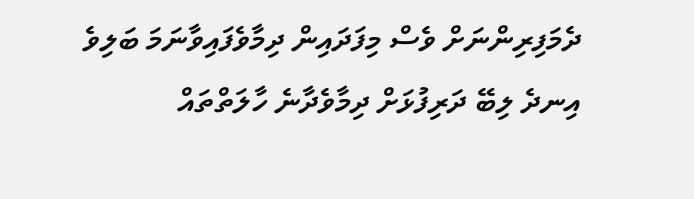ދެމަފިރިންނަށް ވެސް މިފަދައިން ދިމާވެފައިވާނަމަ ބަލިވެ
އިނދެ ލިބޭ ދަރިފުޅަށް ދިމާވެދާނެ ހާލަތްތައް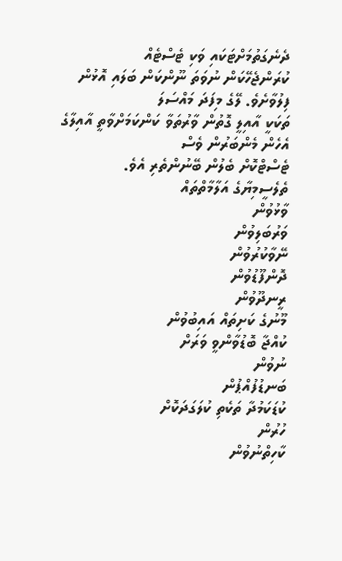ދެނެގަތުމަށްޓަކައި ވަކި ޓެސްޓެއް
ކުރަންޖެހޭކަން ނުވަތަ ނޫންކަން ބަލައި އޮޅުން ފިލުވާށެވެ. ލޭގެ މިފަދަ މައްސަލަ
ތަކަކީ އާއިލީ ގޮތުން ވާރުތަވާ ކަންކަމަށްވާތީ އާއިލާގެ އެހެން މެންބަރުން ވެސް
ޓެސްޓްކޮށް ބެލުން ބޭނުންތެރި އެވެ.
ތެލެސީމިޔާގެ އަލާމާތްތައް
ވާޅުވުން
ވަރުބަލިވުން
ނޭވާކުރުވުން
ދޮންފޫޑުވުން
ރީނދޫވުން
މޫނުގެ ކަށިތައް އައިބުވުން
ކުއްޖާ ބޮޑުވާންވީ ވަރަށް
ނުވުން
ބަނޑުފުއްޕުން
ކުޑަކަމުދާ ތަކެތި ކުލަގަދަކޮށް
ހުރުން
ކާހިތްނުވުން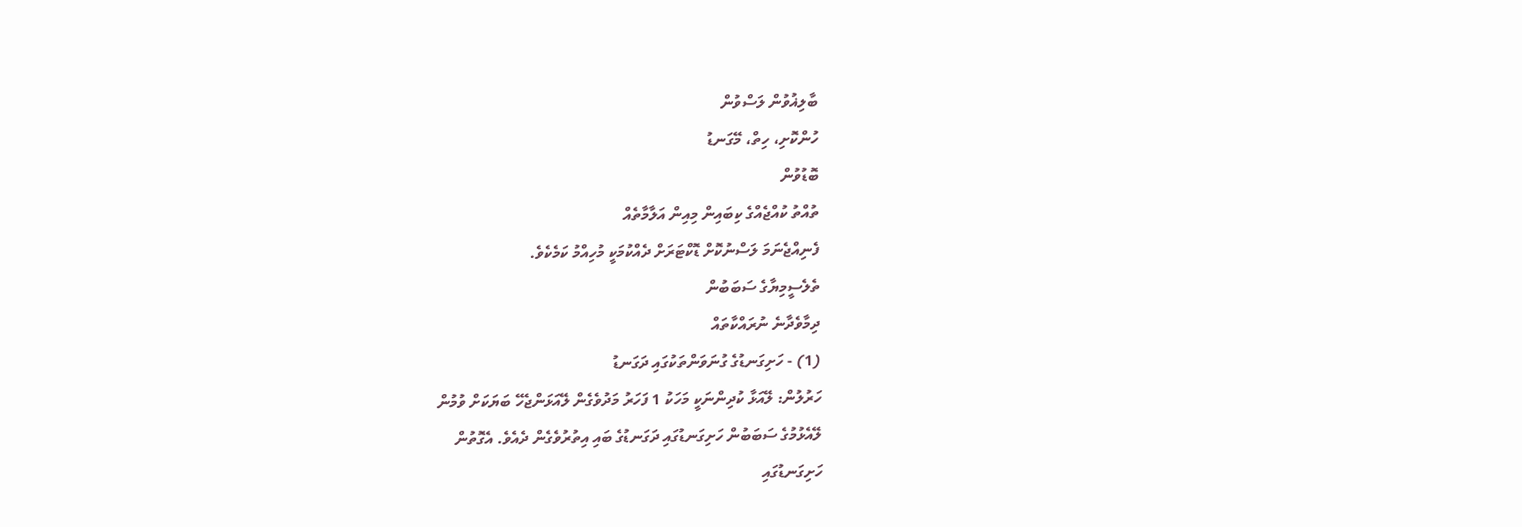ބާލިޣުވުން ލަސްވުން
ހުންކޮށި، ހިތް، މޭގަނޑު
ބޮޑުވުން
ތުއްތު ކުއްޖެއްގެ ކިބައިން މިއިން އަލާމާތެއް
ފެނިއްޖެނަމަ ލަސްނުކޮށް ޑޮކްޓަރަށް ދެއްކުމަކީ މުހިއްމު ކަމެކެވެ.
ތެލެސީމިޔާގެ ސަބަބުން
ދިމާވެދާނެ ނުރައްކާތައް
(1) - ހަށިގަނޑުގެ ގުނަވަންތަކުގައި ދަގަނޑު
ހަރުލުން: ލޭއަޅާ ކުދިންނަކީ މަހަކު 1 ފަހަރު މަދުވެގެން ލޭއަޅަންޖެހޭ ބަޔަކަށް ވުމުން
ލޭއެޅުމުގެ ސަބަބުން ހަށިގަނޑުގައި ދަގަނޑުގެ ބައި އިތުރުވެގެން ދެއެވެ. އެގޮތުން
ހަށިގަނޑުގައި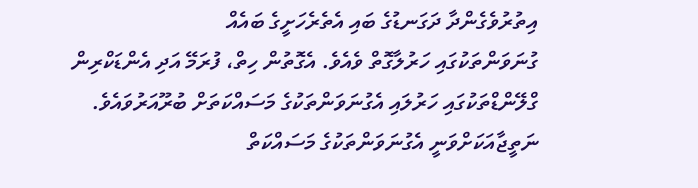އިތުރުވެގެންދާ ދަގަނޑުގެ ބައި އެތެރެހަށީގެ ބައެއް
ގުނަވަންތަކުގައި ހަރުލާގޮތް ވެއެވެ. އެގޮތުން ހިތް، ފުރަމޭ އަދި އެންޑަކްރިން
ގްލޭންޑްތަކުގައި ހަރުލައި އެގުނަވަންތަކުގެ މަސައްކަތަށް ބުރޫއަރުވައެވެ.
ނަތީޖާއަކަށްވަނީ އެގުނަވަންތަކުގެ މަސައްކަތް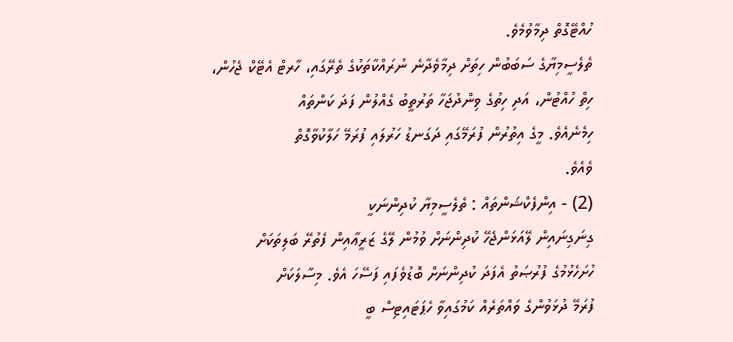ހުއްޓޭގޮތް ދިމާވުމެވެ.
ތެލެސީމިޔާގެ ސަބަބުން ހިތަށް ދިމާވެދާނެ ނުރައްކާތަކުގެ ތެރޭގައި، ހާރޓް އެޓޭކް ޖެހުން،
ހިތް ހުއްޓުން، އަދި ހިތުގެ ވިންދުޖަހާ ތަރުތީބު ގެއްލުން ފަދަ ކަންތައް
ހިމެނެއެވެ. މީގެ އިތުރުން ފުރަމޭގައި ދަގަނޑު ހަރުލައި ފުރަމޭ ހަލާކުވާގޮތް
ވެއެވެ.
(2) - އިންފެކްޝަންތައް : ތެލެސީމިޔާ ކުދިންނަކީ
ގިނަގިނައިން ލޭއަޅަންޖެހޭ ކުދިންނަށް ވުމުން ލޭގެ ޒަރީޢާއިން ފެތުރޭ ބަލިތަކަށް
ހުށަހެޅުމުގެ ފުރުޞަތު އެފަދަ ކުދިންނަށް ބޮޑުވެފައި ފަސޭހަ އެވެ. މިސާލަކަށް
ފުރަމޭ ދުޅަވުންގެ ވައްތަރެއް ކަމުގައިވާ ހެޕަޓައިޓިސް ބީ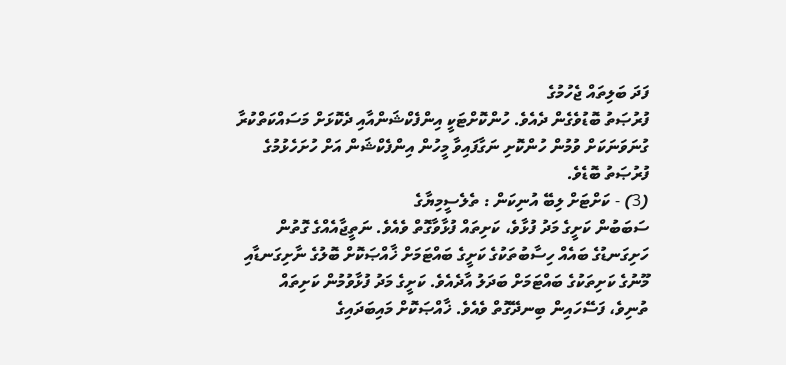ފަދަ ބަލިތައް ޖެހުމުގެ
ފުރުޞަތު ބޮޑުވެގެން ދެއެވެ. ހުންކޮށްޓަކީ އިންފެކްޝަންއާއި ދެކޮޅަށް މަސައްކަތްކުރާ
ގުނަވަނަކަށް ވުމުން ހުންކޮށި ނަގާފައިވާ މީހުން އިންފެކްޝަން އަށް ހުށަހެޅުމުގެ
ފުރުޞަތު ބޮޑެވެ.
(3) - ކަށްޓަށް ލިބޭ އުނިކަން : ތެލެސީމިޔާގެ
ސަބަބުން ކަށީގެ މަދު ފުޅާވެ، ކަށިތައް ފުޅާވާގޮތް ވެއެވެ. ނަތީޖާއެއްގެ ގޮތުން
ހަށިގަނޑުގެ ބައެއް ހިސާބުތަކުގެ ކަށީގެ ބައްޓަމަށް ޚާއްޞަކޮށް ބޮލުގެ ނާށިގަނޑާއި
މޫނުގެ ކަށިތަކުގެ ބައްޓަމަށް ބަދަލު އާދެއެވެ. ކަށީގެ މަދު ފުޅާވުމުން ކަށިތައް
ތުނިވެ، ފަސޭހައިން ބިނދޭގޮތް ވެއެވެ. ޚާއްޞަކޮށް މައިބަދައިގެ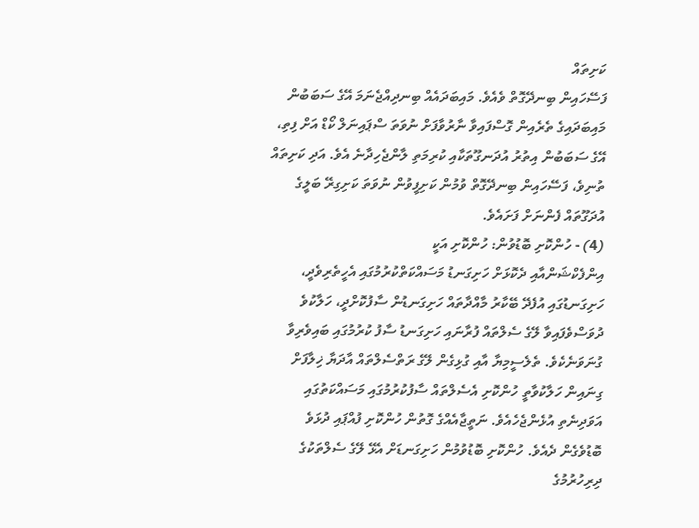ކަށިތައް
ފަސޭހައިން ބިނދޭގޮތް ވެއެވެ. މައިބަދައެއް ބިނދިއްޖެނަމަ އޭގެ ސަބަބުން
މައިބަދައިގެ ތެރެއިން ގޮސްފައިވާ ނާރުވާފަށް ނުވަތަ ސްޕައިނަލް ކޯޑް އަށް ފިތި،
އޭގެ ސަބަބުން އިތުރު އުދަނގޫތަކާއި ކުރިމަތި ލާންޖެހިދާނެ އެވެ. އަދި ކަށިތައް
ތުނިވެ، ފަސޭހައިން ބިނދޭގޮތް ވުމުން ކަށިފީވުން ނުވަތަ ކަށިގިރޭ ބަލީގެ
އުދަގޫތައް ފެންނަށް ފަށައެވެ.
(4) - ހުންކޮށި ބޮޑުވުން: ހުންކޮށި އަކީ
އިންފެކްޝަންއާއި ދެކޮޅަށް ހަށިގަނޑު މަސައްކަތްކުރުމުގައި އެހީތެރިވެދީ،
ހަށިގަނޑުގައި އުފެދޭ ބޭކާރު މާއްދާތައް ހަށިގަނޑުން ސާފުކޮށްދީ، ހަލާކުވެ
ދުވަސްވެފައިވާ ލޭގެ ސެލްތައް ފުރާނައި ހަށިގަނޑު ސާފު ކުރުމުގައި ބައިވެރިވާ
ގުނަވަނެކެވެ. ތެލެސީމިޔާ އާއި ގުޅިގެން ލޭގެ ރަތްސެލްތައް އާދަޔާ ޚިލާފަށް
ގިނައިން ހަލާކުވާތީ ހުންކޮށި އެސެލްތައް ސާފުކުރުމުގައި މަސައްކަތުގައި
އަވަދިނެތި އުޅެންޖެހެއެވެ. ނަތީޖާއެއްގެ ގޮތުން ހުންކޮށި ފުއްޕައި ދުޅަވެ
ބޮޑުވެގެން ދެއެވެ. ހުންކޮށި ބޮޑުވުމުން ހަށިގަނޑަށް އެޅޭ ލޭގެ ސެލްތަކުގެ
ދިރިހުރުމުގެ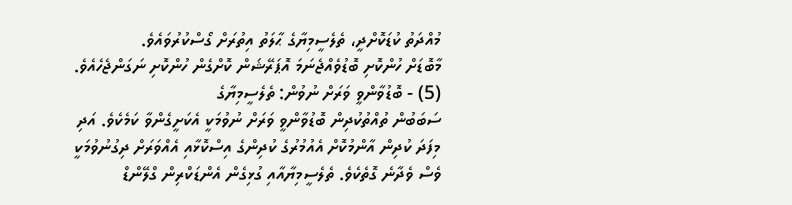މުއްދަތު ކުޑަކޮށްދީ، ތެލެސީމިޔާގެ ޙާލަތު އިތުރަށް ގޯސްކުރުވައެވެ.
މާބޮޑަށް ހުންކޮށި ބޮޑުވެއްޖެނަމަ އޮޕަރޭޝަން ކޮށްގެން ހުންކޮށި ނަގަންޖެހެއެވެ.
(5) - ބޮޑުވާންވީ ވަރަށް ނުވުން: ތެލެސީމިޔާގެ
ސަބަބުން ތުއްތުކުދިން ބޮޑުވާންވީ ވަރަށް ނުވުމަކީ އެކަށީގެންވާ ކަމެކެވެ. އަދި
މިފަދަ ކުދިން އާންމުކޮށް އެއުމުރުގެ ކުދިންގެ އިސްކޮޅާއި އެއްވަރަށް ދިގުނުވުމަކީ
ވެސް ވެދާނެ ގޮތެކެވެ. ތެލެސީމިޔާއާއި ގުޅިގެން އެންޑަކްރިން ގްލޭންޑް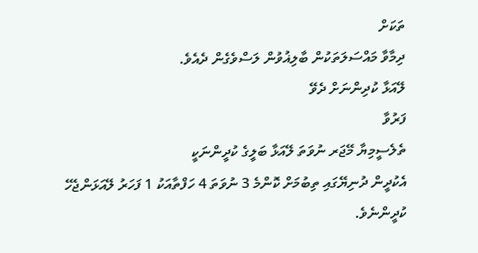ތަކަށް
ދިމާވާ މައްސަލަތަކުން ބާލިޣުވުން ލަސްވެގެން ދެއެވެ.
ލޭއަޅާ ކުދިންނަށް ދެވޭ
ފަރުވާ
ތެލެސީމިޔާ މޭޖަރ ނުވަތަ ލޭއަޅާ ބަލީގެ ކުދީންނަކީ
އެކުދީން ދުނިޔޭގައި ތިބުމަށް ކޮންމެ 3 ނުވަތަ 4 ހަފްތާއަކު 1 ފަހަރު ލޭއަޅަންޖެހޭ
ކުދީންނެވެ.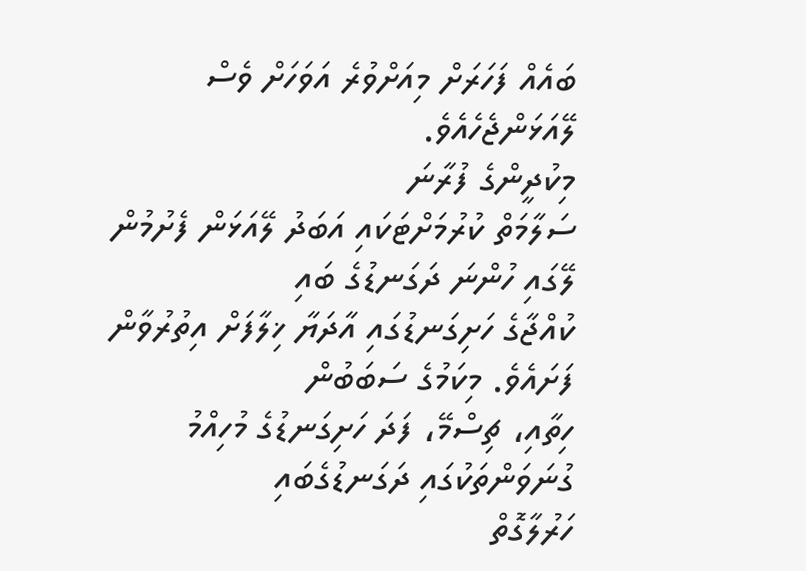ބައެއް ފަހަރަށް މިއަށްވުރެ އަވަހަށް ވެސް ލޭއަޅަންޖެހެއެވެ.
މިކުދީންގެ ފުރާނަ
ސަލާމަތް ކުރުމަށްޓަކައި އަބަދު ލޭއަޅަން ފެށުމުން ލޭގައި ހުންނަ ދަގަނޑުގެ ބައި
ކުއްޖާގެ ހަށިގަނޑުގައި އާދަޔާ ޚިލާފަށް އިތުރުވާން ފަށައެވެ. މިކަމުގެ ސަބަބުން
ހިތާއި، ޗިސްމޭ، ފަދަ ހަށިގަނޑުގެ މުހިއްމު ގުނަވަންތަކުގައި ދަގަނޑުގެބައި
ހަރުލާގޮތް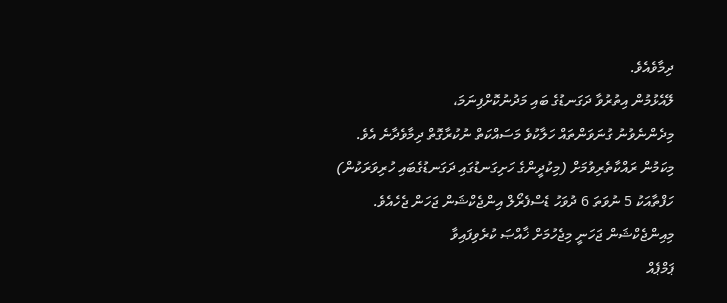ދިމާވެއެވެ.
ލޭއެޅުމުން އިތުރުވާ ދަގަނޑުގެ ބައި މަދުނުކޮށްފިނަމަ،
މިދެންނެވުނު ގުނަވަންތައް ހަލާކުވެ މަސައްކަތް ނުކުރާގޮތް ދިމާވެދާނެ އެވެ.
މިކަމުން ރައްކާތެރިވުމަށް (މިކުދީންގެ ހަށިގަނޑުގައި ދަގަނޑުގެބައި ހުރިވަރަކުން)
ހަފްތާއަކު 5 ނުވަތަ 6 ދުވަހު ޑެސްފެރޯލް އިންޖެކްޝަން ޖަހަން ޖެހެއެވެ.
މިއިންޖެކްޝަން ޖަހަނީ މިޖެހުމަށް ޚާއްޞަ ކުރެވިފައިވާ
ޕަމްޕެއް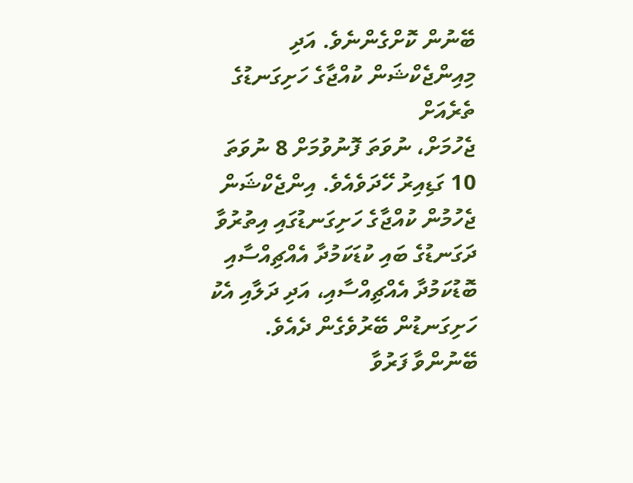ބޭނުން ކޮށްގެންނެވެ. އަދި މިއިންޖެކްޝަން ކުއްޖާގެ ހަށިގަނޑުގެ ތެރެއަށް
ޖެހުމަށް، ނުވަތަ ފޮނުވުމަށް 8 ނުވަތަ 10 ގަޑިއިރު ހޭދަވެއެވެ. އިންޖެކްޝަން
ޖެހުމުން ކުއްޖާގެ ހަށިގަނޑުގައި އިތުރުވާ ދަގަނޑުގެ ބައި ކުޑަކަމުދާ އެއްޗިއްސާއި
ބޮޑުކަމުދާ އެއްޗިއްސާއި، އަދި ދަލާއި އެކު ހަށިގަނޑުން ބޭރުވެގެން ދެއެވެ.
ބޭނުންވާ ފަރުވާ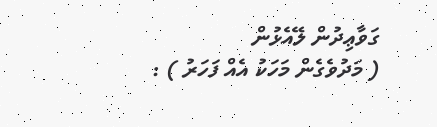ގަވާޢިދުން ލޭއެޅުން
( މަދުވެގެން މަހަކު އެއް ފަހަރު ) :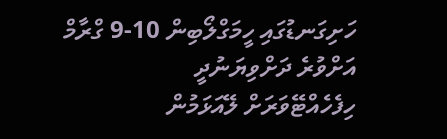ހަށިގަނޑުގައި ހީމަގްލޯބިން 10-9 ގްރާމް އަށްވުރެ ދަށްވިޔަނުދީ
ހިފެހެއްޓޭވަރަށް ލޭއަޅަމުން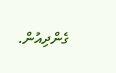ގެންދިއުން.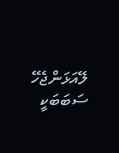ލޭއަޅަންޖެހޭ ސަބަބަކީ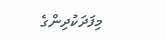މިފަދަކުދިންގެ